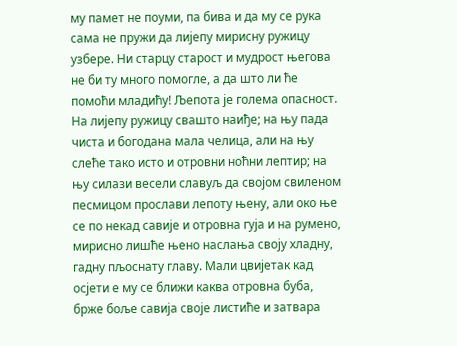му памет не поуми, па бива и да му се рука сама не пружи да лијепу мирисну ружицу узбере. Ни старцу старост и мудрост његова не би ту много помогле, а да што ли ће помоћи младићу! Љепота је голема опасност. На лијепу ружицу свашто наиђе; на њу пада чиста и богодана мала челица, али на њу слеће тако исто и отровни ноћни лептир; на њу силази весели славуљ да својом свиленом песмицом прослави лепоту њену, али око ње се по некад савије и отровна гуја и на румено, мирисно лишће њено наслања своју хладну, гадну пљоснату главу. Мали цвијетак кад осјети е му се ближи каква отровна буба, брже боље савија своје листиће и затвара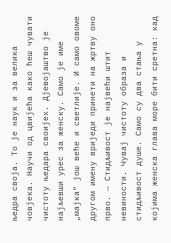њедра своја. То је наук и за велика човјека. Научи од цвијећа како ћеш чувати чистоту њедара своијех. Дјевојаштво је најљевши урес за женску. Само је име „мајка“ још веће и светлије. И само овоме другом имену вриједи принети на жртву оно прво. — Стидљивост је највећи штит невиности. Чувај чистоту образа и стидљивост душе. Само су два стања у којима женска глава море бити сретна: кад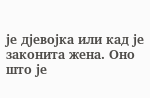је дјевојка или кад је законита жена. Оно што је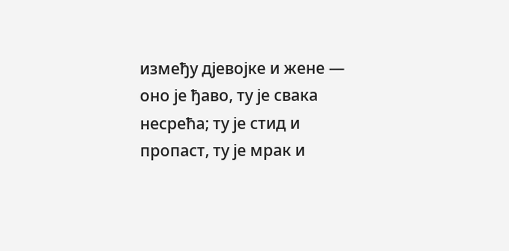између дјевојке и жене — оно је ђаво, ту је свака несрећа; ту је стид и пропаст, ту је мрак и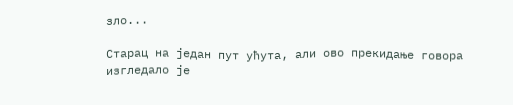зло...

Старац на један пут ућута, али ово прекидање говора изгледало је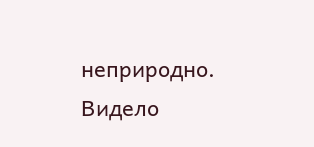неприродно. Видело